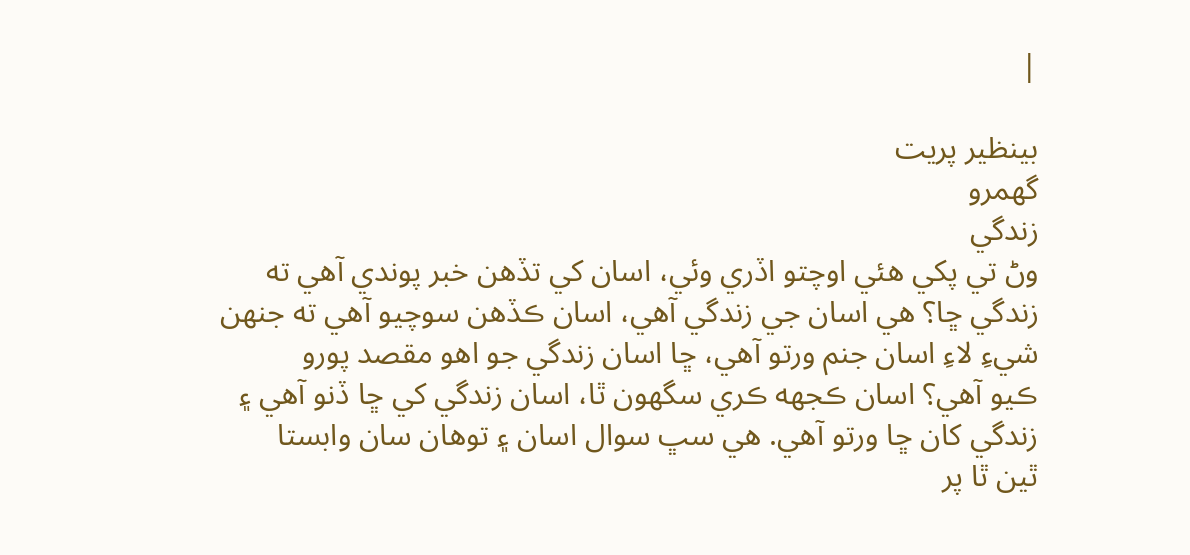|

بينظير پريت
گهمرو
زندگي
وڻ تي پکي هئي اوچتو اڏري وئي، اسان کي تڏهن خبر پوندي آهي ته
زندگي ڇا؟ هي اسان جي زندگي آهي، اسان ڪڏهن سوچيو آهي ته جنهن
شيءِ لاءِ اسان جنم ورتو آهي، ڇا اسان زندگي جو اهو مقصد پورو
ڪيو آهي؟ اسان ڪجهه ڪري سگهون ٿا، اسان زندگي کي ڇا ڏنو آهي ۽
زندگي کان ڇا ورتو آهي. هي سڀ سوال اسان ۽ توهان سان وابستا
ٿين ٿا پر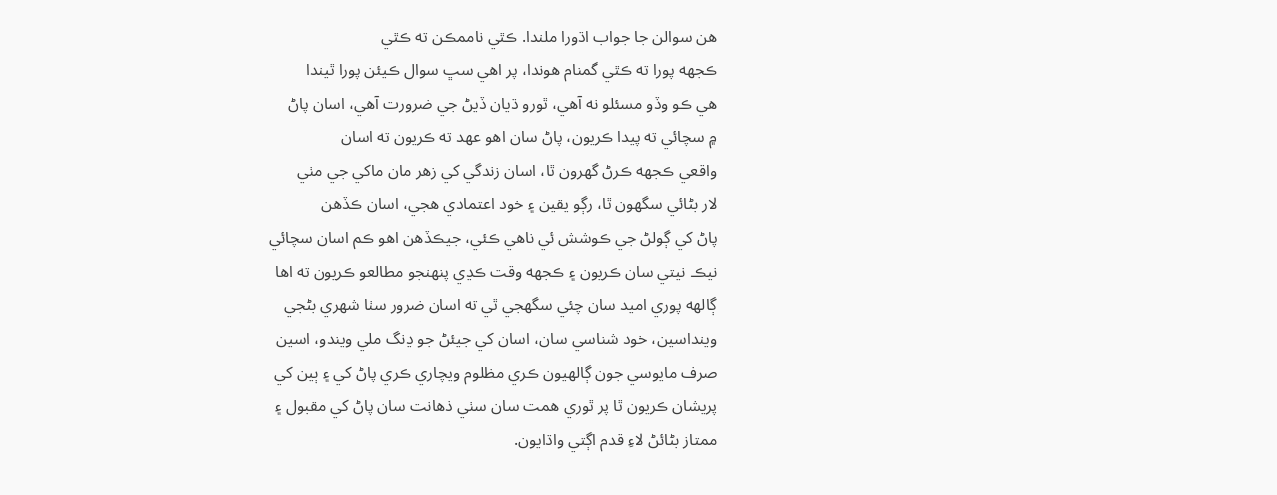هن سوالن جا جواب اڌورا ملندا. ڪٿي ناممڪن ته ڪٿي
ڪجهه پورا ته ڪٿي گمنام هوندا، پر اهي سڀ سوال ڪيئن پورا ٿيندا
هي ڪو وڏو مسئلو نه آهي، ٿورو ڌيان ڏيڻ جي ضرورت آهي، اسان پاڻ
۾ سچائي ته پيدا ڪريون، پاڻ سان اهو عهد ته ڪريون ته اسان
واقعي ڪجهه ڪرڻ گهرون ٿا، اسان زندگي کي زهر مان ماکي جي مٺي
لار بڻائي سگهون ٿا، رڳو يقين ۽ خود اعتمادي هجي، اسان ڪڏهن
پاڻ کي ڳولڻ جي ڪوشش ئي ناهي ڪئي، جيڪڏهن اهو ڪم اسان سچائي
نيڪ نيتي سان ڪريون ۽ ڪجهه وقت ڪڍي پنهنجو مطالعو ڪريون ته اها
ڳالهه پوري اميد سان چئي سگهجي ٿي ته اسان ضرور سٺا شهري بڻجي
وينداسين، خود شناسي سان، اسان کي جيئڻ جو ڍنگ ملي ويندو، اسين
صرف مايوسي جون ڳالهيون ڪري مظلوم ويچاري ڪري پاڻ کي ۽ ٻين کي
پريشان ڪريون ٿا پر ٿوري همت سان سٺي ذهانت سان پاڻ کي مقبول ۽
ممتاز بڻائڻ لاءِ قدم اڳتي واڌايون.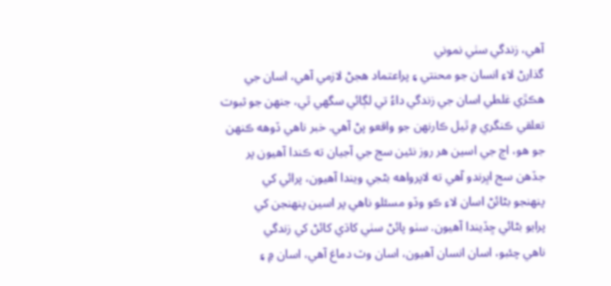آهي، زندگي سٺي نموني
گذارڻ لاءِ انسان جو محنتي ۽ پراعتماد هجڻ لازمي آهي، اسان جي
هڪڙي غلطي اسان جي زندگي داءُ تي لڳائي سگهي ٿي، جنهن جو ثبوت
تعلقي ڪنگري ۾ ٿيل ڪارنهن جو واقعو پڻ آهي. خبر ناهي ڏوهه ڪنهن
جو هو، اڄ جي اسين هر روز نئين سج جي آجيان ته ڪندا آهيون پر
جڏهن سج اڀرندو آهي ته لاپرواهه بڻجي ويندا آهيون، پرائي کي
پنهنجو بڻائڻ اسان لاءِ ڪو وڏو مسئلو ناهي پر اسين پنهنجن کي
پرايو بڻائي ڇڏيندا آهيون. سٺو پائڻ سٺي کاڌي کائڻ کي زندگي
ناهي چئبو، اسان انسان آهيون، اسان وٽ دماغ آهي، اسان ۾ ۽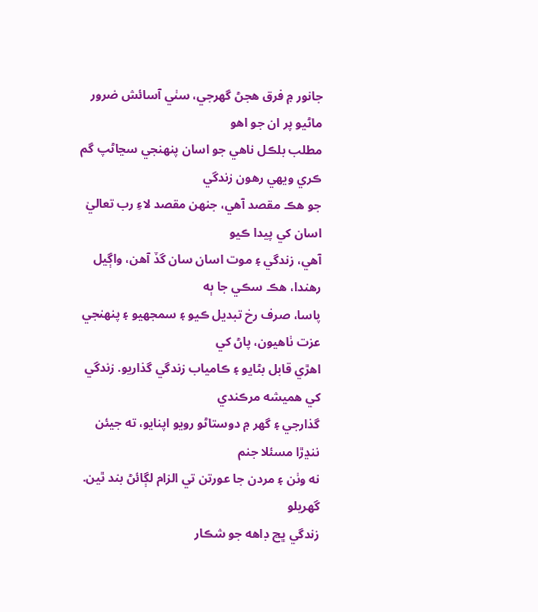جانور ۾ فرق هجڻ گهرجي، سٺي آسائش ضرور ماڻيو پر ان جو اهو
مطلب بلڪل ناهي جو اسان پنهنجي سڃاڻپ گم ڪري ويهي رهون زندگي
جو هڪ مقصد آهي، جنهن مقصد لاءِ رب تعاليٰ اسان کي پيدا ڪيو
آهي، زندگي ۽ موت اسان سان گڏ آهن، واڳيل رهندا، هڪ سڪي جا ٻه
پاسا، صرف رخ تبديل ڪيو ۽ سمجهيو ۽ پنهنجي عزت ٺاهيون، پاڻ کي
اهڙي قابل بڻايو ۽ ڪامياب زندگي گذاريو. زندگي کي هميشه مرڪندي
گذارجي ۽ گهر ۾ دوستاڻو رويو اپنايو، ته جيئن ننڍڙا مسئلا جنم
نه وٺن ۽ مردن جا عورتن تي الزام لڳائڻ بند ٿين.
گهريلو
زندگي ڀڃ ڊاهه جو شڪار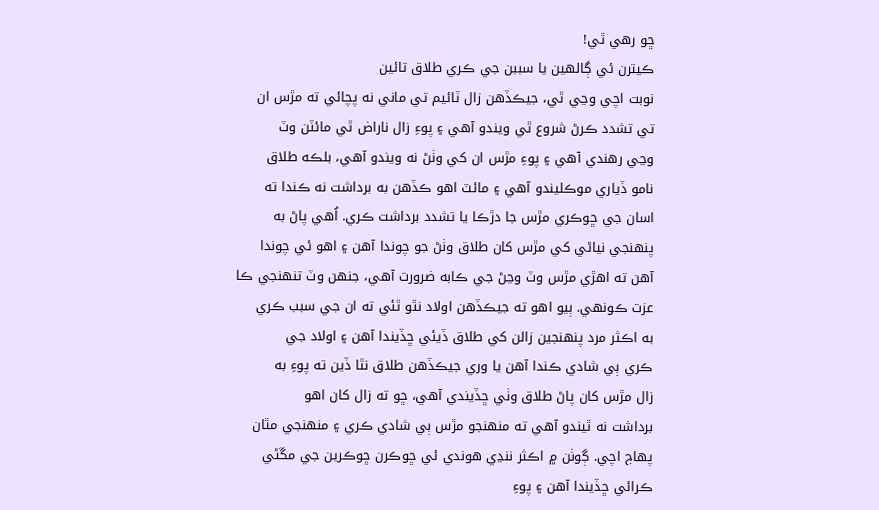ڇو رهي ٿي!
ڪيترن ئي ڳالهين يا سببن جي ڪري طلاق تائين
نوبت اچي وڃي ٿي، جيڪڏهن زال ٽائيم تي ماني نه پچائي ته مڙس ان
تي تشدد ڪرڻ شروع ٿي ويندو آهي ۽ پوءِ زال ناراض ٿي مائٽن وٽ
وڃي رهندي آهي ۽ پوءِ مڙس ان کي وٺڻ نه ويندو آهي، بلڪه طلاق
نامو ڏياري موڪليندو آهي ۽ مائٽ اهو ڪڏهن به برداشت نه ڪندا ته
اسان جي ڇوڪري مڙس جا دڙڪا يا تشدد برداشت ڪري. اُهي پاڻ به
پنهنجي نياڻي کي مڙس کان طلاق وٺڻ جو چوندا آهن ۽ اهو ئي چوندا
آهن ته اهڙي مڙس وٽ وڃڻ جي ڪابه ضرورت آهي، جنهن وٽ تنهنجي ڪا
عزت ڪونهي. ٻيو اهو ته جيڪڏهن اولاد نٿو ٿئي ته ان جي سبب ڪري
به اڪثر مرد پنهنجين زالن کي طلاق ڏيئي ڇڏيندا آهن ۽ اولاد جي
ڪري ٻي شادي ڪندا آهن يا وري جيڪڏهن طلاق نٿا ڏين ته پوءِ به
زال مڙس کان پاڻ طلاق وٺي ڇڏيندي آهي، ڇو ته زال کان اهو
برداشت نه ٿيندو آهي ته منهنجو مڙس ٻي شادي ڪري ۽ منهنجي مٿان
پهاڄ اچي. ڳوٺن ۾ اڪثر ننڍي هوندي ئي ڇوڪرن ڇوڪرين جي مڱڻي
ڪرائي ڇڏيندا آهن ۽ پوءِ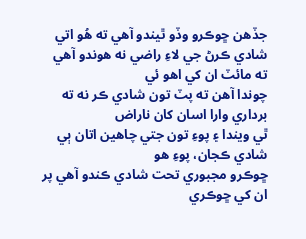جڏهن ڇوڪرو وڏو ٿيندو آهي ته هُو اتي
شادي ڪرڻ جي لاءِ راضي نه هوندو آهي ته مائٽ ان کي اهو ئي
چوندا آهن ته پٽ تون شادي ڪر نه ته برداري وارا اسان کان ناراض
ٿي ويندا ۽ پوءِ تون جتي چاهين اتان ٻي شادي ڪجان، پوءِ هو
ڇوڪرو مجبوري تحت شادي ڪندو آهي پر ان کي ڇوڪري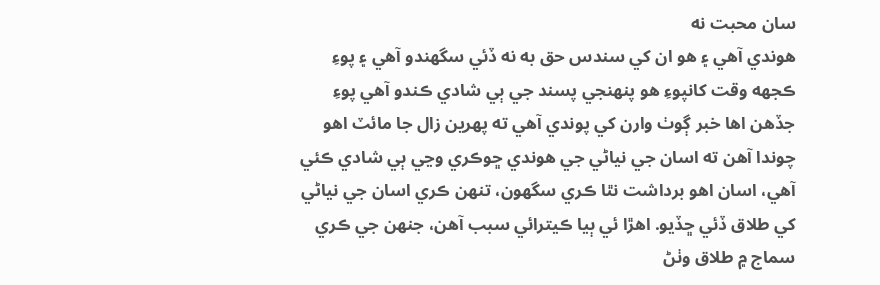سان محبت نه
هوندي آهي ۽ هو ان کي سندس حق به نه ڏئي سگهندو آهي ۽ پوءِ
ڪجهه وقت کانپوءِ هو پنهنجي پسند جي ٻي شادي ڪندو آهي پوءِ
جڏهن اها خبر ڳوٺ وارن کي پوندي آهي ته پهرين زال جا مائٽ اهو
چوندا آهن ته اسان جي نياڻي جي هوندي ڇوڪري وڃي ٻي شادي ڪئي
آهي، اسان اهو برداشت نٿا ڪري سگهون، تنهن ڪري اسان جي نياڻي
کي طلاق ڏئي ڇڏيو. اهڙا ئي ٻيا ڪيترائي سبب آهن، جنهن جي ڪري
سماج ۾ طلاق وٺڻ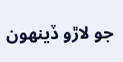جو لاڙو ڏينهون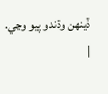ڏينهن وڌندو پيو وڃي.
|